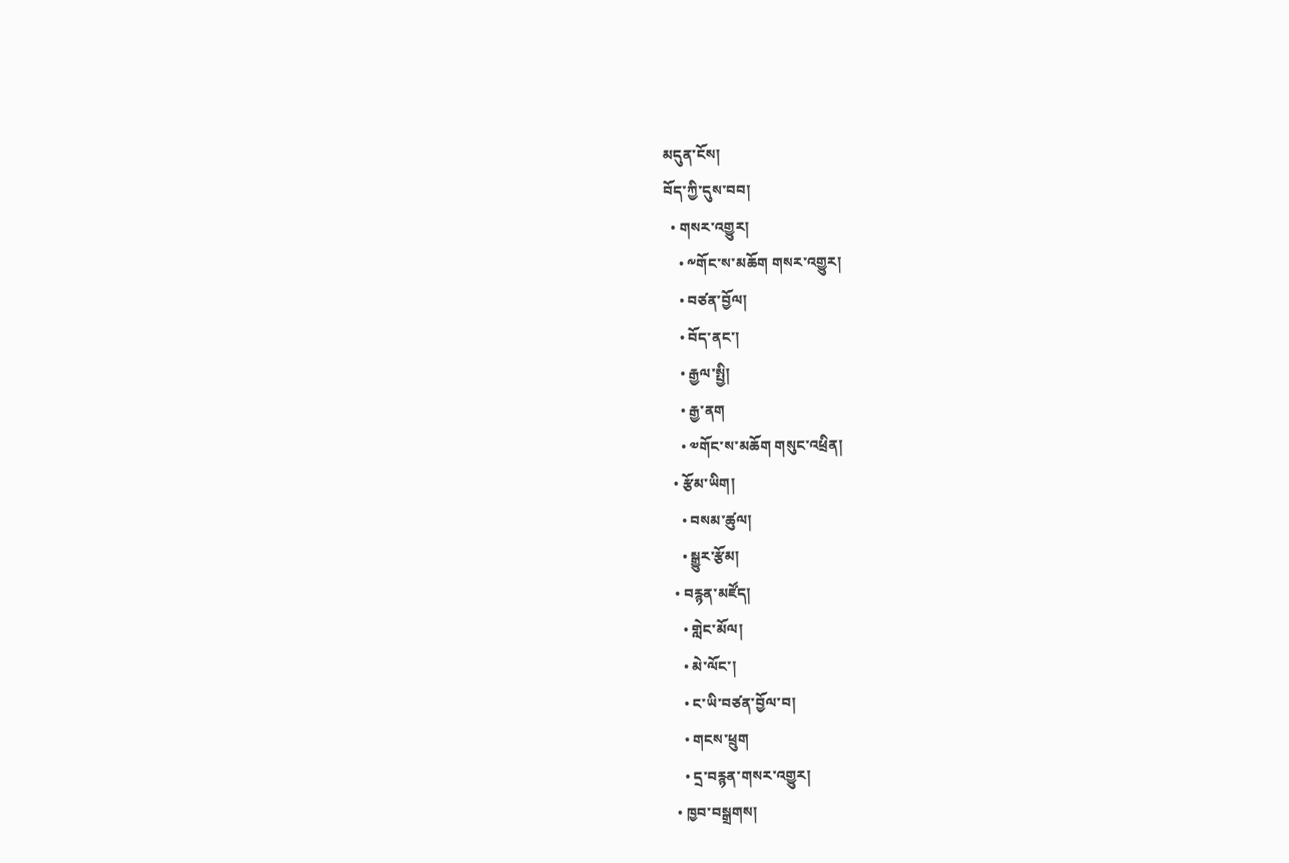མདུན་ངོས།
བོད་ཀྱི་དུས་བབ།
  • གསར་འགྱུར།
    • ༸གོང་ས་མཆོག གསར་འགྱུར།
    • བཙན་བྱོལ།
    • བོད་ནང་།
    • རྒྱལ་སྤྱི།
    • རྒྱ་ནག
    • ༧གོང་ས་མཆོག གསུང་འཕྲིན།
  • རྩོམ་ཡིག།
    • བསམ་ཚུལ།
    • སྒྱུར་རྩོམ།
  • བརྙན་མཛོད།
    • གླེང་མོལ།
    • མེ་ལོང་།
    • ང་ཡི་བཙན་བྱོལ་བ།
    • གངས་ཕྲུག
    • དྲ་བརྙན་གསར་འགྱུར།
  • ཁྱབ་བསྒྲགས།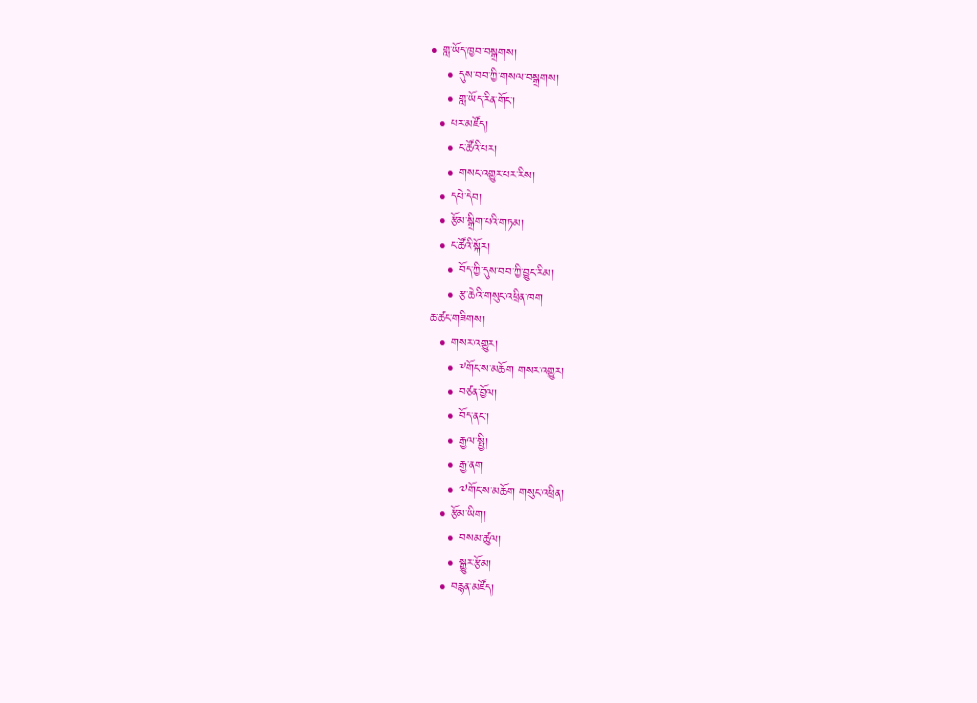• གླ་ཡོད་ཁྱབ་བསྒྲགས།
    • དུས་བབ་ཀྱི་གསལ་བསྒྲགས།
    • གླ་ཡོད་རིན་གོང་།
  • པར་མཛོད།
    • ང་ཚོའི་པར།
    • གསང་འགྱུར་པར་རིས།
  • དཔེ་དེབ།
  • རྩོམ་སྒྲིག་པའི་གཏམ།
  • ང་ཚོའི་སྐོར།
    • བོད་ཀྱི་དུས་བབ་ཀྱི་བྱུང་རིམ།
    • རྩ་ཆེའི་གསུང་འཕྲིན་ཁག
ཆ་ཚང་གཟིགས།
  • གསར་འགྱུར།
    • ༸གོང་ས་མཆོག གསར་འགྱུར།
    • བཙན་བྱོལ།
    • བོད་ནང་།
    • རྒྱལ་སྤྱི།
    • རྒྱ་ནག
    • ༧གོང་ས་མཆོག གསུང་འཕྲིན།
  • རྩོམ་ཡིག།
    • བསམ་ཚུལ།
    • སྒྱུར་རྩོམ།
  • བརྙན་མཛོད།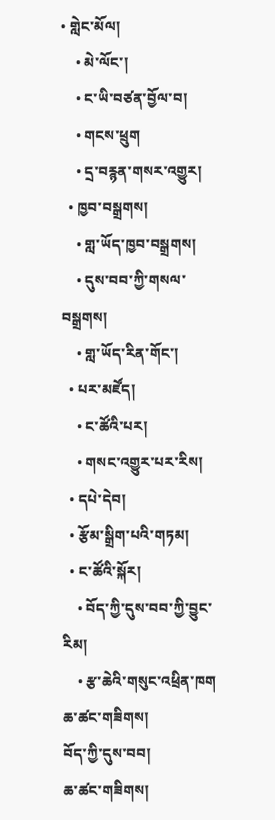• གླེང་མོལ།
    • མེ་ལོང་།
    • ང་ཡི་བཙན་བྱོལ་བ།
    • གངས་ཕྲུག
    • དྲ་བརྙན་གསར་འགྱུར།
  • ཁྱབ་བསྒྲགས།
    • གླ་ཡོད་ཁྱབ་བསྒྲགས།
    • དུས་བབ་ཀྱི་གསལ་བསྒྲགས།
    • གླ་ཡོད་རིན་གོང་།
  • པར་མཛོད།
    • ང་ཚོའི་པར།
    • གསང་འགྱུར་པར་རིས།
  • དཔེ་དེབ།
  • རྩོམ་སྒྲིག་པའི་གཏམ།
  • ང་ཚོའི་སྐོར།
    • བོད་ཀྱི་དུས་བབ་ཀྱི་བྱུང་རིམ།
    • རྩ་ཆེའི་གསུང་འཕྲིན་ཁག
ཆ་ཚང་གཟིགས།
བོད་ཀྱི་དུས་བབ།
ཆ་ཚང་གཟིགས།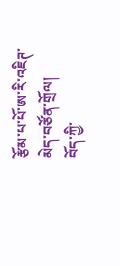རྩོམ་པ་པོ་ཨ་རི་འཇིཊ་མེད་བཙོན་གྲོལ།
བོད་ཀྱི་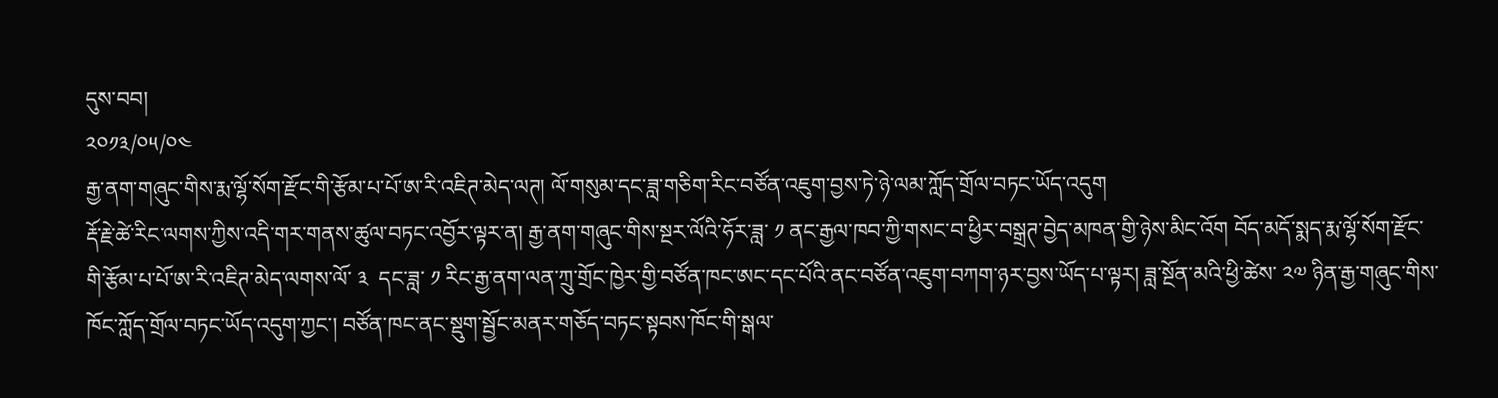དུས་བབ།
༢༠༡༣/༠༥/༠༤
རྒྱ་ནག་གཞུང་གིས་རྨ་ལྷོ་སོག་རྫོང་གི་རྩོམ་པ་པོ་ཨ་རི་འཇིཊ་མེད་ལཊ། ལོ་གསུམ་དང་ཟླ་གཅིག་རིང་བཙོན་འཇུག་བྱས་ཏེ་ཉེ་ལམ་ཀློད་གྲོལ་བཏང་ཡོད་འདུག
རྡོ་རྗེ་ཚེ་རིང་ལགས་ཀྱིས་འདི་གར་གནས་ཚུལ་བཏང་འབྱོར་ལྟར་ན། རྒྱ་ནག་གཞུང་གིས་སྔར་ལོའི་ཧོར་ཟླ་ ༡ ནང་རྒྱལ་ཁབ་ཀྱི་གསང་བ་ཕྱིར་བསྒྲཊ་བྱེད་མཁན་གྱི་ཉེས་མིང་འོག བོད་མདོ་སྨད་རྨ་ལྷོ་སོག་རྫོང་གི་རྩོམ་པ་པོ་ཨ་རི་འཇིཊ་མེད་ལགས་ལོ་ ༣  དང་ཟླ་ ༡ རིང་རྒྱ་ནག་ལན་ཀྲུ་གྲོང་ཁྱེར་གྱི་བཙོན་ཁང་ཨང་དང་པོའི་ནང་བཙོན་འཇུག་བཀག་ཉར་བྱས་ཡོད་པ་ལྟར། ཟླ་སྔོན་མའི་ཕྱི་ཚེས་ ༢༧ ཉིན་རྒྱ་གཞུང་གིས་ཁོང་ཀློད་གྲོལ་བཏང་ཡོད་འདུག་ཀྱང་། བཙོན་ཁང་ནང་སྡུག་སྦྱོང་མནར་གཅོད་བཏང་སྟབས་ཁོང་གི་སྒལ་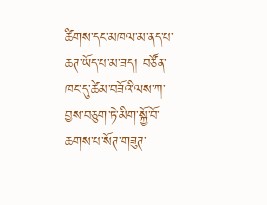ཚིགས་དང་མཁལ་མ་ནད་པ་ཆཊ་ཡོད་པ་མ་ཟད། བཙོན་ཁང་དུ་ཚེམ་བཟོའི་ལས་ཀ་བྱས་བཅུག་ཏེ་མིག་སྐྱོ་བོ་ཆགས་པ་སོཊ་གཟུཊ་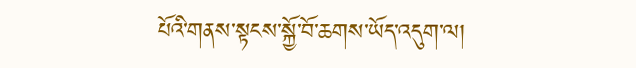པོའི་གནས་སྟངས་སྐྱོ་བོ་ཆགས་ཡོད་འདུག་ལ།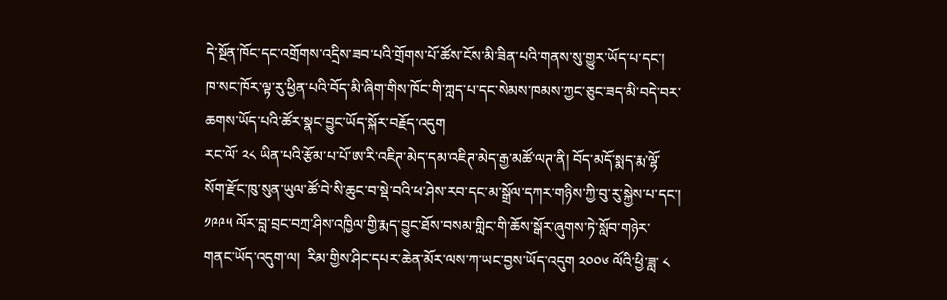དེ་སྔོན་ཁོང་དང་འགྲོགས་འདྲིས་ཟབ་པའི་གྲོགས་པོ་ཚོས་ངོས་མི་ཟིན་པའི་གནས་སུ་གྱུར་ཡོད་པ་དང་།  ཁ་སང་ཁོར་ལྟ་རུ་ཕྱིན་པའི་བོད་མི་ཞིག་གིས་ཁོང་གི་ཀླད་པ་དང་སེམས་ཁམས་ཀྱང་ཅུང་ཟད་མི་བདེ་བར་ཆགས་ཡོད་པའི་ཚོར་སྣང་བྱུང་ཡོད་སྐོར་བརྗོད་འདུག
རང་ལོ་ ༢༨ ཡིན་པའི་རྩོམ་པ་པོ་ཨ་རི་འཇིཊ་མེད་དམ་འཇིཊ་མེད་རྒྱ་མཚོ་ལཊ་ནི། བོད་མདོ་སྨད་རྨ་ལྷོ་སོག་རྫོང་ཁུ་སུན་ཡུལ་ཚོ་བེ་སི་ཆུང་བ་སྡེ་བའི་ཕ་ཤེས་རབ་དང་མ་སྒྲོལ་དཀར་གཉིས་ཀྱི་བུ་རུ་སྐྱེས་པ་དང་། ༡༩༩༥ ལོར་བླ་བྲང་བཀྲ་ཤིས་འཁྱིལ་གྱི་རྨད་བྱུང་ཐོས་བསམ་གླིང་གི་ཆོས་སྒོར་ཞུགས་ཏེ་སློབ་གཉེར་གནང་ཡོད་འདུག་ལ།  རིམ་གྱིས་ཤིང་དཔར་ཆེན་མོར་ལས་ཀ་ཡང་བྱས་ཡོད་འདུག ༢༠༠༦ ལོའི་ཕྱི་ཟླ་ ༨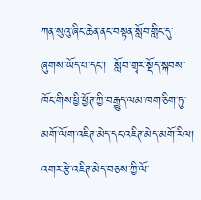ཀན་སུའུ་ཞིང་ཆེན་ནང་བསྟན་སློབ་གླིང་དུ་ཞུགས་ཡོད་པ་དང་།  སློབ་གྲྭར་སྡོད་སྐབས་ཁོང་གིས་ཕྱི་ཕྱོཊ་ཀྱི་བརྒྱུད་ལམ་ཁག་ཅིག་ཏུ་མགོ་ལོག་འཇིཊ་མེད་དང་འཇིཊ་མེད་མགོ་རིལ། འགར་རྩེ་འཇིཊ་མེད་བཅས་ཀྱི་ལོ་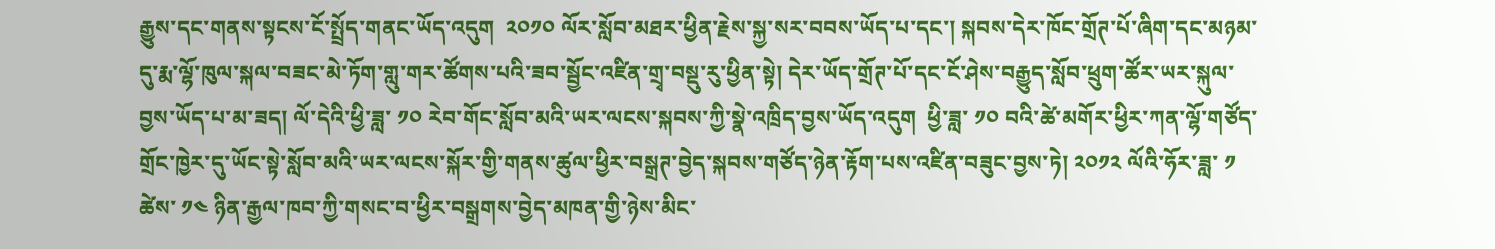རྒྱུས་དང་གནས་སྟངས་ངོ་སྤྲོད་གནང་ཡོད་འདུག  ༢༠༡༠ ལོར་སློབ་མཐར་ཕྱིན་རྗེས་སྐྱ་སར་བབས་ཡོད་པ་དང་། སྐབས་དེར་ཁོང་གྲོཊ་པོ་ཞིག་དང་མཉམ་དུ་རྨ་ལྷོ་ཁུལ་སྐལ་བཟང་མེ་ཏོག་གླུ་གར་ཚོགས་པའི་ཟབ་སྦྱོང་འཛིན་གྲྭ་བསྡུ་རུ་ཕྱིན་སྟེ། དེར་ཡོད་གྲོཊ་པོ་དང་ངོ་ཤེས་བརྒྱུད་སློབ་ཕྲུག་ཚོར་ཡར་སྐུལ་བྱས་ཡོད་པ་མ་ཟད། ལོ་དེའི་ཕྱི་ཟླ་ ༡༠ རེབ་གོང་སློབ་མའི་ཡར་ལངས་སྐབས་ཀྱི་སྣེ་འཁྲིད་བྱས་ཡོད་འདུག  ཕྱི་ཟླ་ ༡༠ བའི་ཚེ་མགོར་ཕྱིར་ཀན་ལྷོ་གཙོད་གྲོང་ཁྱེར་དུ་ཡོང་སྟེ་སློབ་མའི་ཡར་ལངས་སྐོར་གྱི་གནས་ཚུལ་ཕྱིར་བསྒྲཊ་བྱེད་སྐབས་གཙོད་ཉེན་རྟོག་པས་འཛིན་བཟུང་བྱས་ཏེ། ༢༠༡༢ ལོའི་ཧོར་ཟླ་ ༡ ཚེས་ ༡༤ ཉིན་རྒྱལ་ཁབ་ཀྱི་གསང་བ་ཕྱིར་བསྒྲགས་བྱེད་མཁན་གྱི་ཉེས་མིང་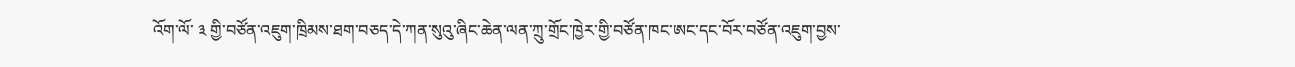འོག་ལོ་ ༣ གྱི་བཙོན་འཇུག་ཁྲིམས་ཐག་བཅད་དེ་ཀན་སུའུ་ཞིང་ཆེན་ལན་ཀྲུ་གྲོང་ཁྱེར་གྱི་བཙོན་ཁང་ཨང་དང་བོར་བཙོན་འཇུག་བྱས་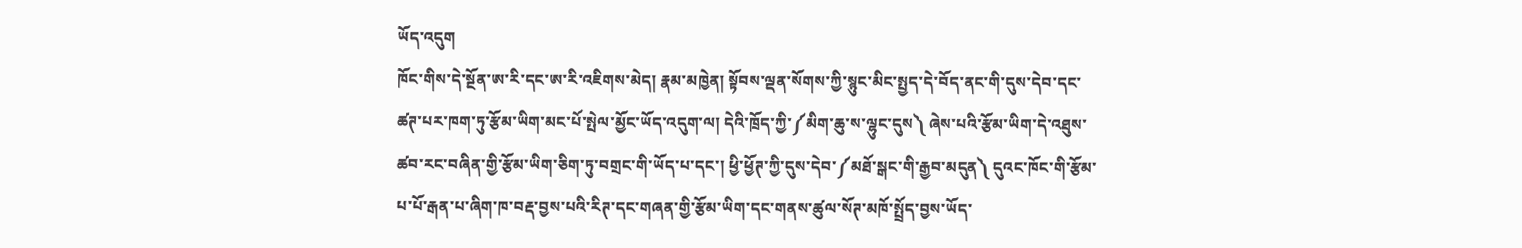ཡོད་འདུག
ཁོང་གིས་དེ་སྔོན་ཨ་རི་དང་ཨ་རི་འཇིགས་མེད། རྣམ་མཁྱེན། སྟོབས་ལྡན་སོགས་ཀྱི་སྙུང་མིང་སྤྱད་དེ་བོད་ནང་གི་དུས་དེབ་དང་ཚཊ་པར་ཁག་ཏུ་རྩོམ་ཡིག་མང་པོ་སྤེལ་མྱོང་ཡོད་འདུག་ལ། དེའི་ཁྲོད་ཀྱི་༼མིག་ཆུ་ས་ལྷུང་དུས༽ ཞེས་པའི་རྩོམ་ཡིག་དེ་འཐུས་ཚབ་རང་བཞིན་གྱི་རྩོམ་ཡིག་ཅིག་ཏུ་བགྲང་གི་ཡོད་པ་དང་། ཕྱི་ཕྱོཊ་ཀྱི་དུས་དེབ་༼མཐོ་སྒང་གི་རྒྱབ་མདུན༽ དུའང་ཁོང་གི་རྩོམ་པ་པོ་རྒན་པ་ཞིག་ཁ་བརྡ་བྱས་པའི་རིཊ་དང་གཞན་གྱི་རྩོམ་ཡིག་དང་གནས་ཚུལ་སོཊ་མཁོ་སྤྲོད་བྱས་ཡོད་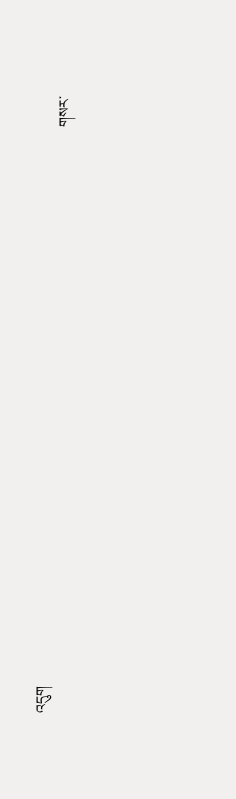འདུག
                                                                                                                                                                 གསར་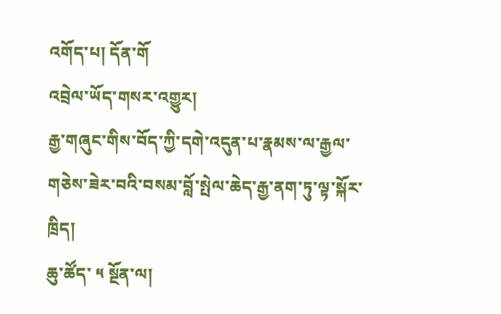འགོད་པ། དོན་གོ
འབྲེལ་ཡོད་གསར་འགྱུར།
རྒྱ་གཞུང་གིས་བོད་ཀྱི་དགེ་འདུན་པ་རྣམས་ལ་རྒྱལ་གཅེས་ཟེར་བའི་བསམ་བློ་སྤེལ་ཆེད་རྒྱ་ནག་ཏུ་ལྟ་སྐོར་ཁྲིད།
ཆུ་ཚོད་ ༥ སྔོན་ལ།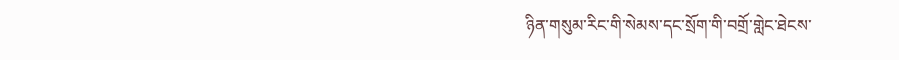ཉིན་གསུམ་རིང་གི་སེམས་དང་སྲོག་གི་བགྲོ་གླེང་ཐེངས་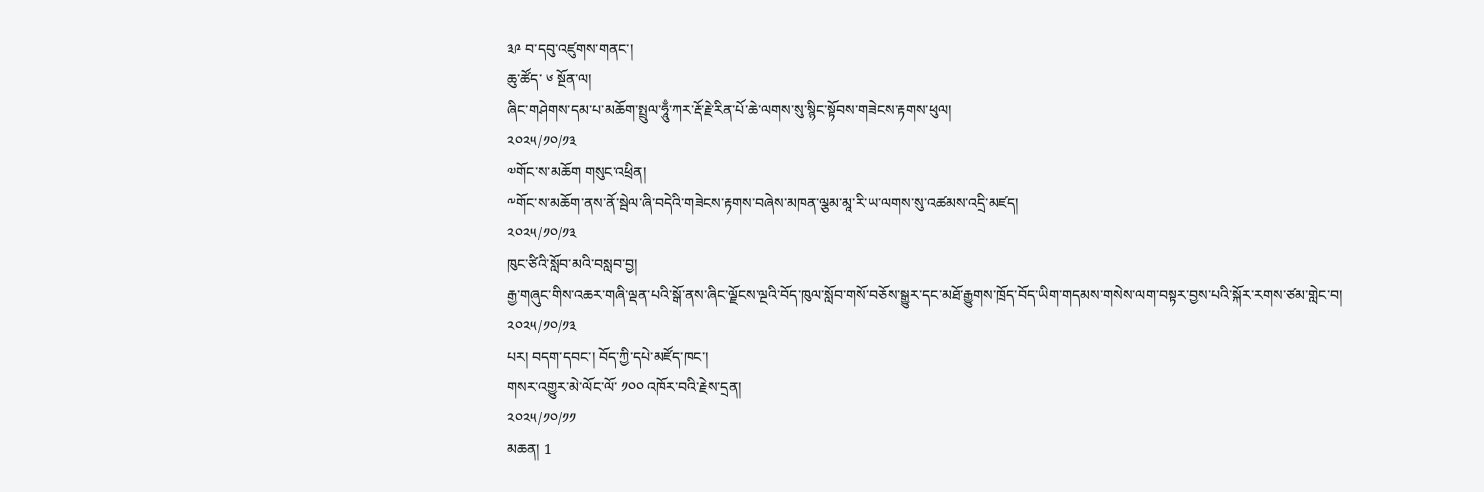༣༩ བ་དབུ་འཛུགས་གནང་།
ཆུ་ཚོད་ ༦ སྔོན་ལ།
ཞིང་གཤེགས་དམ་པ་མཆོག་སྤྲུལ་ཧཱུྃ་ཀར་རྡོ་རྗེ་རིན་པོ་ཆེ་ལགས་སུ་སྙིང་སྟོབས་གཟེངས་རྟགས་ཕུལ།
༢༠༢༥/༡༠/༡༣
༧གོང་ས་མཆོག གསུང་འཕྲིན།
༸གོང་ས་མཆོག་ནས་ནོ་སྦེལ་ཞི་བདེའི་གཟེངས་རྟགས་བཞེས་མཁན་ལྕམ་མཱ་རི་ཡ་ལགས་སུ་འཚམས་འདྲི་མཛད།
༢༠༢༥/༡༠/༡༣
ཁུང་ཙིའི་སློབ་མའི་བསླབ་བྱ།
རྒྱ་གཞུང་གིས་འཆར་གཞི་ལྡན་པའི་སྒོ་ནས་ཞིང་ལྗོངས་ལྔའི་བོད་ཁུལ་སློབ་གསོ་བཅོས་སྒྱུར་དང་མཐོ་རྒྱུགས་ཁྲོད་བོད་ཡིག་གདམས་གསེས་ལག་བསྟར་བྱས་པའི་སྐོར་རགས་ཙམ་གླེང་བ།
༢༠༢༥/༡༠/༡༣
པར། བདག་དབང་། བོད་ཀྱི་དཔེ་མཛོད་ཁང་།
གསར་འགྱུར་མེ་ལོང་ལོ་ ༡༠༠ འཁོར་བའི་རྗེས་དྲན།
༢༠༢༥/༡༠/༡༡
མཆན། 1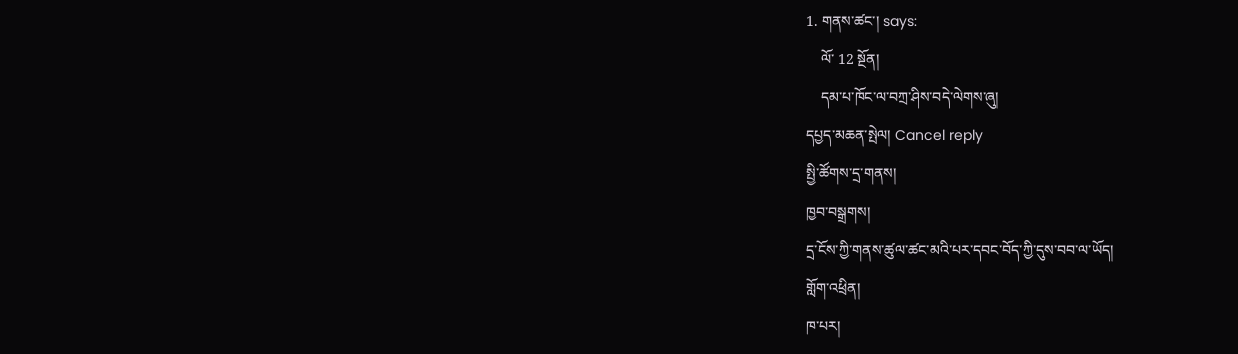1. གནས་ཚང་། says:
    ལོ་ 12 སྔོན།
    དམ་པ་ཁོང་ལ་བཀྲ་ཤིས་བདེ་ལེགས་ཞུ།
དཔྱད་མཆན་སྤེལ། Cancel reply
སྤྱི་ཚོགས་དྲ་གནས།
ཁྱབ་བསྒྲགས།
དྲ་ངོས་ཀྱི་གནས་ཚུལ་ཚང་མའི་པར་དབང་བོད་ཀྱི་དུས་བབ་ལ་ཡོད།
གློག་འཕྲིན།
ཁ་པར།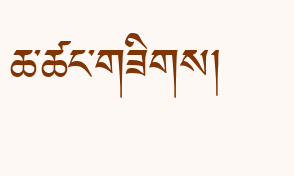ཆ་ཚང་གཟིགས།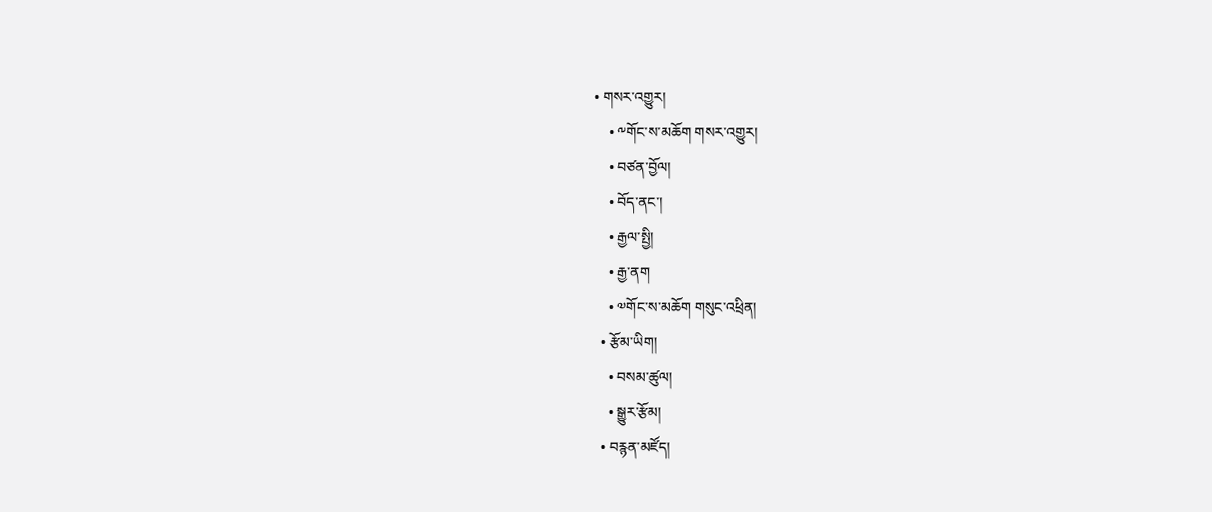• གསར་འགྱུར།
    • ༸གོང་ས་མཆོག གསར་འགྱུར།
    • བཙན་བྱོལ།
    • བོད་ནང་།
    • རྒྱལ་སྤྱི།
    • རྒྱ་ནག
    • ༧གོང་ས་མཆོག གསུང་འཕྲིན།
  • རྩོམ་ཡིག།
    • བསམ་ཚུལ།
    • སྒྱུར་རྩོམ།
  • བརྙན་མཛོད།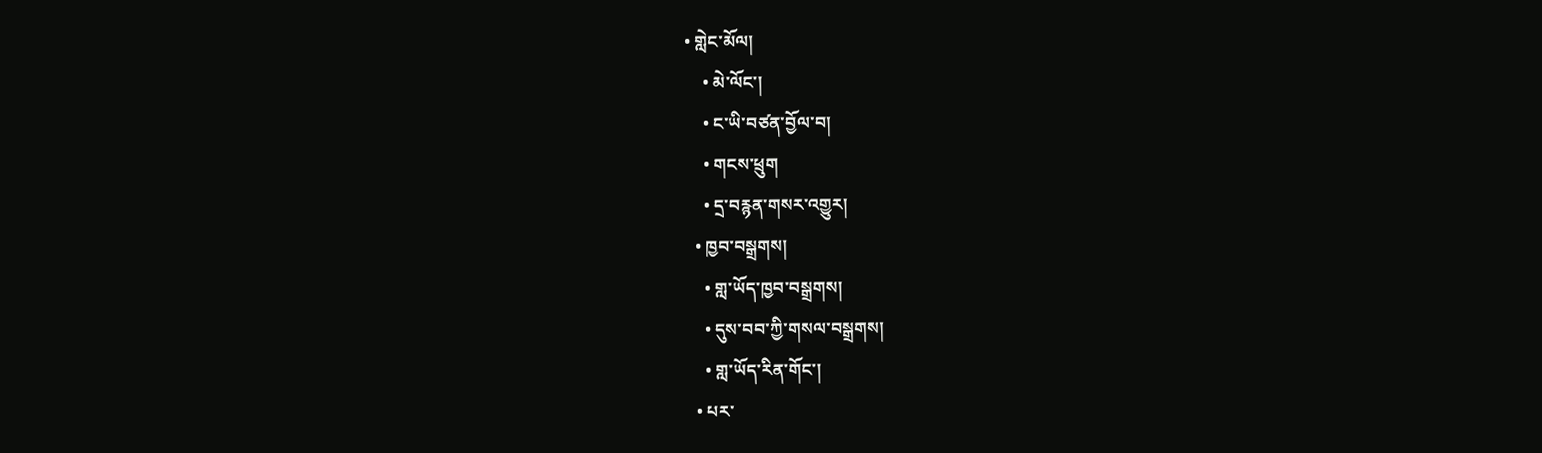• གླེང་མོལ།
    • མེ་ལོང་།
    • ང་ཡི་བཙན་བྱོལ་བ།
    • གངས་ཕྲུག
    • དྲ་བརྙན་གསར་འགྱུར།
  • ཁྱབ་བསྒྲགས།
    • གླ་ཡོད་ཁྱབ་བསྒྲགས།
    • དུས་བབ་ཀྱི་གསལ་བསྒྲགས།
    • གླ་ཡོད་རིན་གོང་།
  • པར་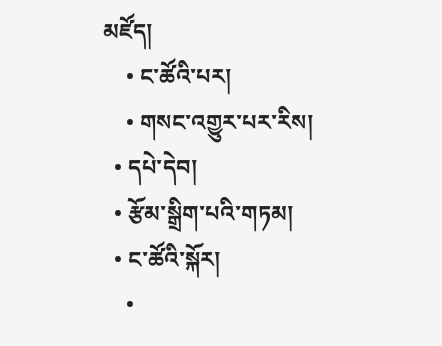མཛོད།
    • ང་ཚོའི་པར།
    • གསང་འགྱུར་པར་རིས།
  • དཔེ་དེབ།
  • རྩོམ་སྒྲིག་པའི་གཏམ།
  • ང་ཚོའི་སྐོར།
    •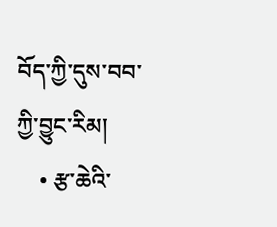བོད་ཀྱི་དུས་བབ་ཀྱི་བྱུང་རིམ།
    • རྩ་ཆེའི་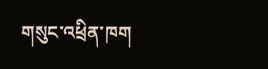གསུང་འཕྲིན་ཁག